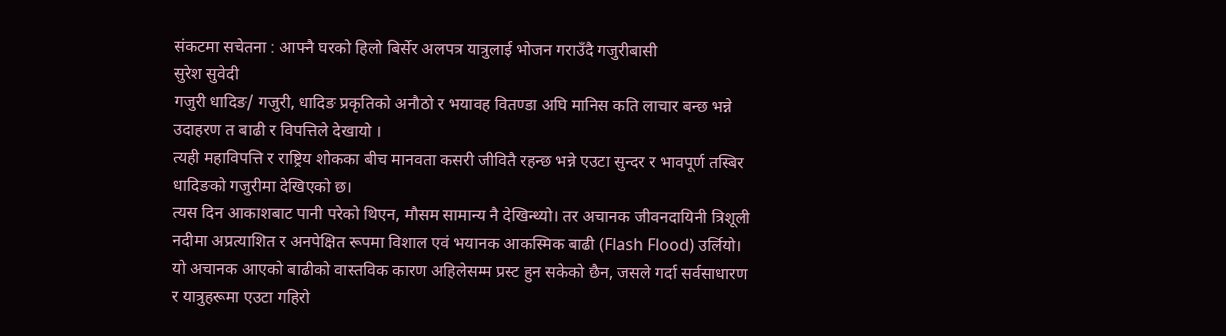संकटमा सचेतना : आफ्नै घरको हिलो बिर्सेर अलपत्र यात्रुलाई भोजन गराउँदै गजुरीबासी
सुरेश सुवेदी
गजुरी धादिङ/ गजुरी, धादिङ प्रकृतिको अनौठो र भयावह वितण्डा अघि मानिस कति लाचार बन्छ भन्ने उदाहरण त बाढी र विपत्तिले देखायो ।
त्यही महाविपत्ति र राष्ट्रिय शोकका बीच मानवता कसरी जीवितै रहन्छ भन्ने एउटा सुन्दर र भावपूर्ण तस्बिर धादिङको गजुरीमा देखिएको छ।
त्यस दिन आकाशबाट पानी परेको थिएन, मौसम सामान्य नै देखिन्थ्यो। तर अचानक जीवनदायिनी त्रिशूली नदीमा अप्रत्याशित र अनपेक्षित रूपमा विशाल एवं भयानक आकस्मिक बाढी (Flash Flood) उर्लियो। यो अचानक आएको बाढीको वास्तविक कारण अहिलेसम्म प्रस्ट हुन सकेको छैन, जसले गर्दा सर्वसाधारण र यात्रुहरूमा एउटा गहिरो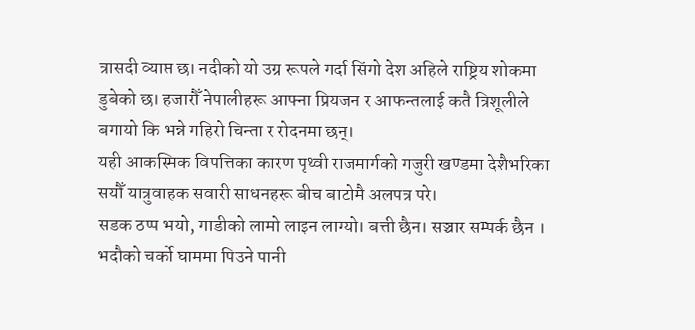त्रासदी व्याप्त छ। नदीको यो उग्र रूपले गर्दा सिंगो देश अहिले राष्ट्रिय शोकमा डुबेको छ। हजारौँ नेपालीहरू आफ्ना प्रियजन र आफन्तलाई कतै त्रिशूलीले बगायो कि भन्ने गहिरो चिन्ता र रोदनमा छन्।
यही आकस्मिक विपत्तिका कारण पृथ्वी राजमार्गको गजुरी खण्डमा देशैभरिका सयौँ यात्रुवाहक सवारी साधनहरू बीच बाटोमै अलपत्र परे।
सडक ठप्प भयो, गाडीको लामो लाइन लाग्यो। बत्ती छैन। सञ्चार सम्पर्क छैन । भदौको चर्को घाममा पिउने पानी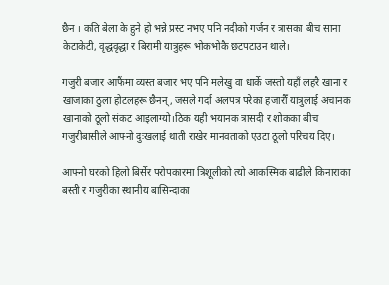छैन । कति बेला के हुने हो भन्ने प्रस्ट नभए पनि नदीको गर्जन र त्रासका बीच साना केटाकेटी, वृद्धवृद्धा र बिरामी यात्रुहरू भोकभोकै छटपटाउन थाले।

गजुरी बजार आफैंमा व्यस्त बजार भए पनि मलेखु वा धार्के जस्तो यहाँ लहरै खाना र खाजाका ठुला होटलहरू छैनन्, जसले गर्दा अलपत्र परेका हजारौँ यात्रुलाई अचानक खानाको ठूलो संकट आइलाग्यो।ठिक यही भयानक त्रासदी र शोकका बीच गजुरीबासीले आफ्नो दुःखलाई थाती राखेर मानवताको एउटा ठूलो परिचय दिए।

आफ्नो घरको हिलो बिर्सेर परोपकारमा त्रिशूलीको त्यो आकस्मिक बाढीले किनाराका बस्ती र गजुरीका स्थानीय बासिन्दाका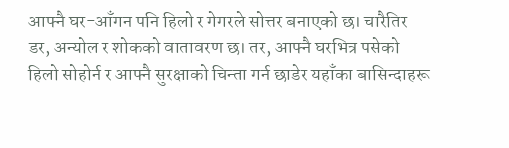आफ्नै घर-आँगन पनि हिलो र गेगरले सोत्तर बनाएको छ। चारैतिर डर, अन्योल र शोकको वातावरण छ। तर, आफ्नै घरभित्र पसेको हिलो सोहोर्न र आफ्नै सुरक्षाको चिन्ता गर्न छाडेर यहाँका बासिन्दाहरू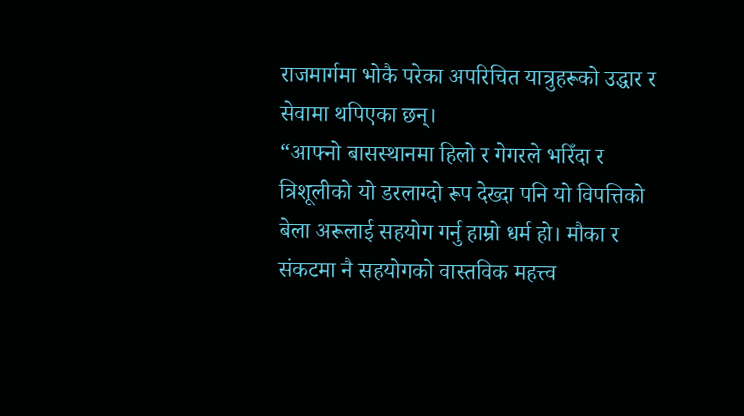राजमार्गमा भोकै परेका अपरिचित यात्रुहरूको उद्धार र सेवामा थपिएका छन्।
“आफ्नो बासस्थानमा हिलो र गेगरले भरिँदा र त्रिशूलीको यो डरलाग्दो रूप देख्दा पनि यो विपत्तिको बेला अरूलाई सहयोग गर्नु हाम्रो धर्म हो। मौका र संकटमा नै सहयोगको वास्तविक महत्त्व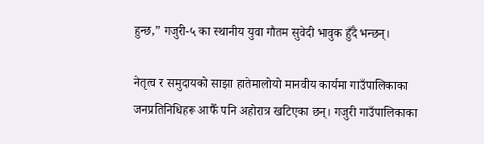हुन्छ,” गजुरी-५ का स्थानीय युवा गौतम सुवेदी भावुक हुँदै भन्छन्।

नेतृत्व र समुदायको साझा हातेमालोयो मानवीय कार्यमा गाउँपालिकाका जनप्रतिनिधिहरू आफैँ पनि अहोरात्र खटिएका छन्। गजुरी गाउँपालिकाका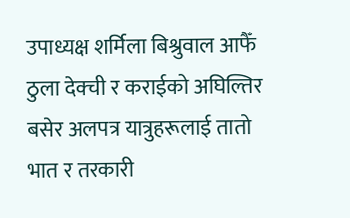उपाध्यक्ष शर्मिला बिश्रुवाल आफैँ ठुला देक्ची र कराईको अघिल्तिर बसेर अलपत्र यात्रुहरूलाई तातो भात र तरकारी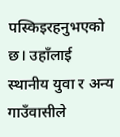पस्किइरहनुभएको छ। उहाँलाई स्थानीय युवा र अन्य गाउँवासीले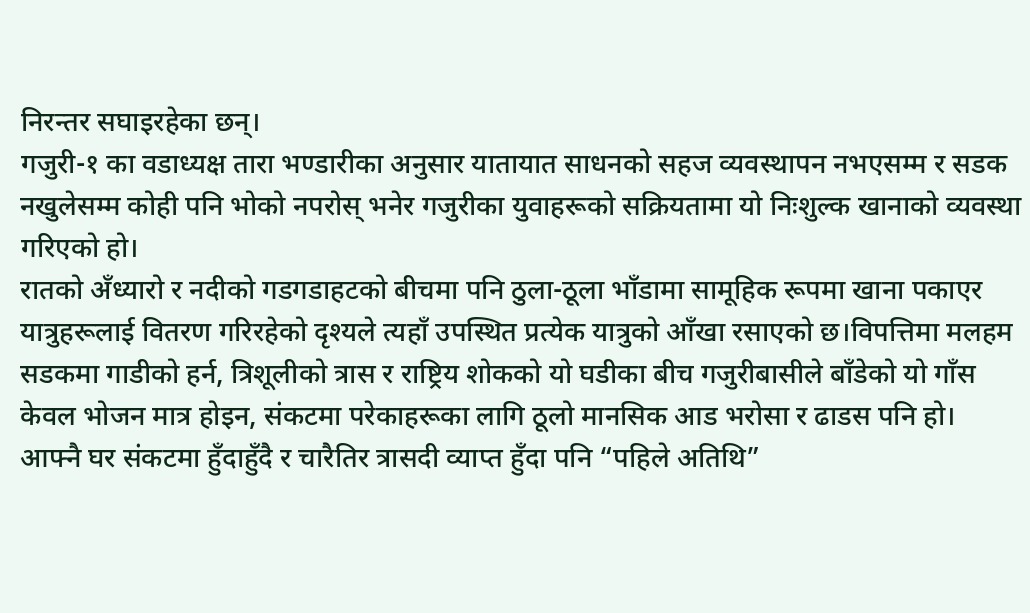निरन्तर सघाइरहेका छन्।
गजुरी-१ का वडाध्यक्ष तारा भण्डारीका अनुसार यातायात साधनको सहज व्यवस्थापन नभएसम्म र सडक नखुलेसम्म कोही पनि भोको नपरोस् भनेर गजुरीका युवाहरूको सक्रियतामा यो निःशुल्क खानाको व्यवस्था गरिएको हो।
रातको अँध्यारो र नदीको गडगडाहटको बीचमा पनि ठुला-ठूला भाँडामा सामूहिक रूपमा खाना पकाएर यात्रुहरूलाई वितरण गरिरहेको दृश्यले त्यहाँ उपस्थित प्रत्येक यात्रुको आँखा रसाएको छ।विपत्तिमा मलहम सडकमा गाडीको हर्न, त्रिशूलीको त्रास र राष्ट्रिय शोकको यो घडीका बीच गजुरीबासीले बाँडेको यो गाँस केवल भोजन मात्र होइन, संकटमा परेकाहरूका लागि ठूलो मानसिक आड भरोसा र ढाडस पनि हो।
आफ्नै घर संकटमा हुँदाहुँदै र चारैतिर त्रासदी व्याप्त हुँदा पनि “पहिले अतिथि”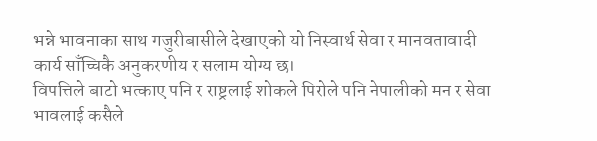भन्ने भावनाका साथ गजुरीबासीले देखाएको यो निस्वार्थ सेवा र मानवतावादी कार्य साँच्चिकै अनुकरणीय र सलाम योग्य छ।
विपत्तिले बाटो भत्काए पनि र राष्ट्रलाई शोकले पिरोले पनि नेपालीको मन र सेवा भावलाई कसैले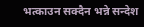भत्काउन सक्दैन भन्ने सन्देश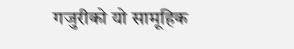गजुरीको यो सामूहिक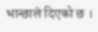भान्छाले दिएको छ ।